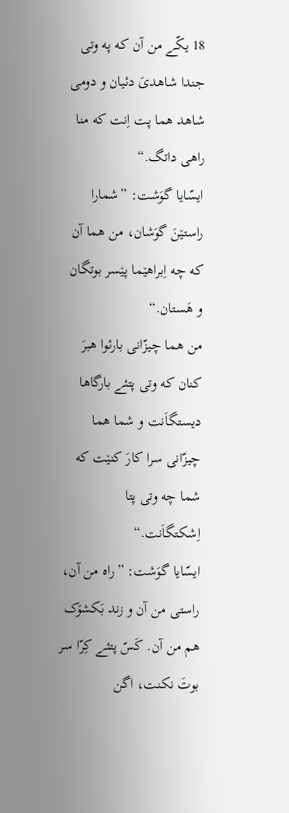18 یکّے من آن که په وتی جندا شاهدیَ دئیان و دومی شاهد هما پت اِنت که منا راهی داتگ.“
ایسّایا گوَشت: ”شمارا راستێنَ گوَشان، من هما آن که چه اِبراهێما پێسر بوتگان و هَستان.“
من هما چیزّانی بارئوا هبرَ کنان که وتی پتئے بارگاها دیستگاَنت و شما هما چیزّانی سرا کارَ کنێت که شما چه وتی پتا اِشکتگاَنت.“
ایسّایا گوَشت: ”راه من آن، راستی من آن و زند بَکشۆک هم من آن. کَسّ پتئے کِرّا سر بوتَ نکنت، اگن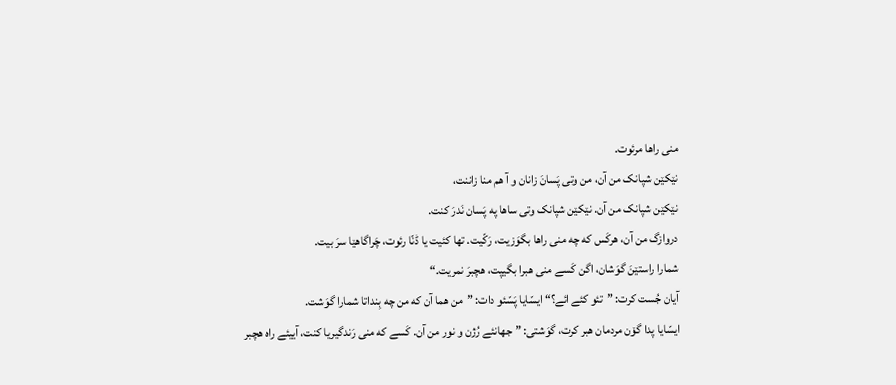منی راها مرئوت.
نێکێن شپانک من آن، من وتی پَسانَ زانان و آ هم منا زاننت،
نێکێن شپانک من آن. نێکێن شپانک وتی ساها په پَسان نَدرَ کنت.
دروازگ من آن، هرکَس که چه منی راها بگوَزیت، رَکّیت. تها کئیت یا ڈنّا رئوت، چَراگاهێا سرَ بیت.
شمارا راستێنَ گوَشان، اگن کَسے منی هبرا بگیپت، هچبرَ نمریت.“
آیان جُست کرت: ”تئو کئے ائے؟“ ایسّایا پَسّئو دات: ”من هما آن که من چه بِنداتا شمارا گوَشت.
ایسّایا پدا گۆن مردمان هبر کرت، گوَشتی: ”جهانئے رُژن و نور من آن. کَسے که منی رَندگیریا کنت، آییئے راه هچبر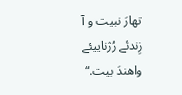تهارَ نبیت و آ زِندئے رُژناییئے واهندَ بیت.“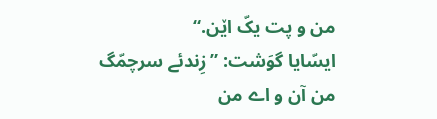من و پت یکّ اێن.“
ایسّایا گوَشت: ”زِندئے سرچمّگ من آن و اے من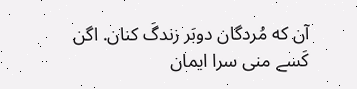آن که مُردگان دوبَر زندگَ کنان. اگن کَسے منی سرا ایمان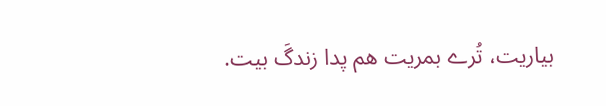بیاریت، تُرے بمریت هم پدا زندگَ بیت.